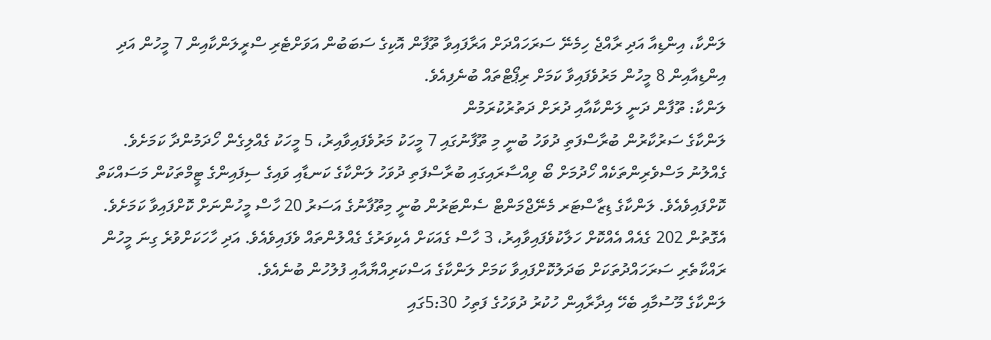ލަންކާ، އިންޑިއާ އަދި ރާއްޖެ ހިމެނޭ ސަރަހައްދަށް އަރާފައިވާ ތޫފާން އޮކިގެ ސަބަބުން އަވަށްޓެރި ސްރީލަންކާއިން 7 މީހުން އަދި އިންޑިއާއިން 8 މީހުން މަރުވެފައިވާ ކަމަށް ރިޕޯޓްތައް ބުނެފިއެވެ.
ލަންކާ: ތޫފާން ދަނީ ލަންކާއާއި ދުރަށް ދަތުރުކުރަމުން
ލަންކާގެ ސަރުކާރުން ބުރާސްފަތި ދުވަހު ބުނީ މި ތޫފާނުގައި 7 މީހަކު މަރުވެފައިވާއިރު، 5 މީހަކު ގެއްލިގެން ހޯދަމުންދާ ކަމަށެވެ. ގެއްލުނު މަސްވެރިންތަކެއް ހޯދުމަށް ބޯ ވިއްސާރައިގައި ބުރާސްފަތި ދުވަހު ލަންކާގެ ކަނޑާއި ވައިގެ ސިފައިންގެ ޓީމްތަކުން މަސައްކަތް ކޮށްފައިވެއެވެ. ލަންކާގެ ޑިޒާސްޓަރ މެނޭޖްމަންޓް ސެންޓަރުން ބުނީ މިތޫފާނުގެ އަސަރު 20 ހާސް މީހުންނަށް ކޮށްފައިވާ ކަމަށެވެ. އެގޮތުން 202 ގެއެއް އެއްކޮށް ހަލާކުވެފައިވާއިރު، 3 ހާސް ގެއަކަށް އެކިވަރުގެ ގެއްލުންތައް ވެފައިވެއެވެ. އަދި ހާހަކަށްވުރެ ގިނަ މީހުން ރައްކާތެރި ސަރަހައްދުތަކަށް ބަދަލުކޮށްފައިވާ ކަމަށް ލަންކާގެ އަސްކަރިއްޔާއާއި ފުލުހުން ބުނެއެވެ.
ލަންކާގެ މޫސުމާއި ބެހޭ އިދާރާއިން ހުކުރު ދުވަހުގެ ފަތިހު 5:30ގައި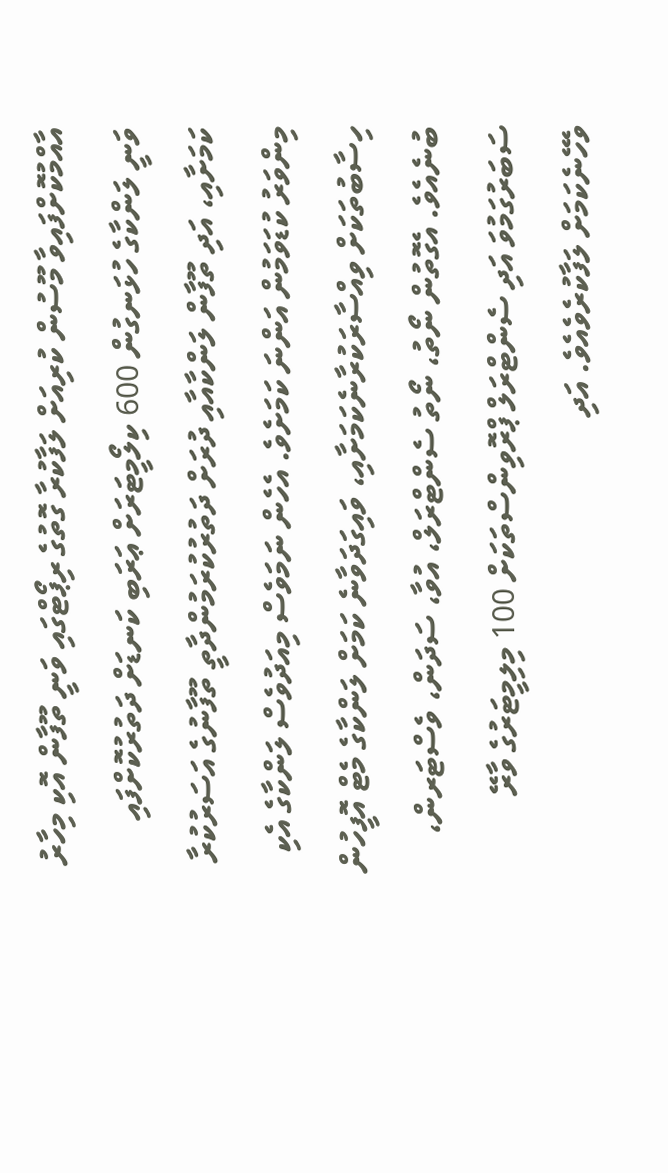އާއްމުކޮށްފައިވާ މޫސުން ކުރިއަށް ލަފާކުރާ ގޮތުގެ ރިޕޯޓްގައި ވަނީ ތޫފާން އޮކި މިހާރު ވަނީ ލަންކާގެ ހުޅަނގުން 600 ކިލޯމީޓަރަށް ޢަރަބި ކަނޑަށް ދަތުރުކޮށްފައި ކަމަށާއި، އަދި ތޫފާން ލަންކާއާއި ދުރަށް ދަތުރުކުރަމުންދާތީ ތޫފާނުގެ އަސަރުކުރާ މިންވަރު ކުޑަވަމުން އަންނަ ކަމަށެވެ. އެހެން ނަމަވެސް މިއަދުވެސް ލަންކާގެ އެކި ހިސާބުތަކަށް ވިއްސާރަކުރާނެކަމަށާއި، ވައިގަދަވާނެ ކަމަށް ލަންކާގެ މެޓް އޮފީހުން ބުނެއެވެ. އެގޮތުން ނޯތު، ނޯތު ސެންޓްރަލް، އުވާ، ސަދަން، ވެސްޓަރން، ސަބަރުގަމުވަ އަދި ސެންޓްރަލް ޕްރޮވިންސްތަކަށް 100 މިލިމީޓަރުގެ ވާރޭ ވެހޭނެކަމަށް ލަފާކުރެވެއެވެ. އަދި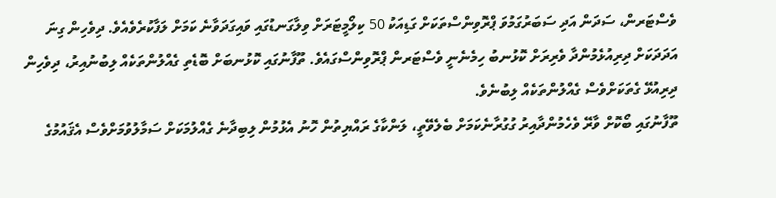ވެސްޓަރން، ސަދަން އަދި ސަބަރުގަމުވަ ޕްރޮވިންސްތަކަށް ގަޑިއަކު 50 ކިލޯމީޓަރަށް ވިލާގަނޑުގައި ވައިގަދަވާނެ ކަމަށް ލަފާކުރެވެއެވެ. ދިވެހިން ގިނަ އަދަދަކަށް ދިރިއުޅެމުންދާ ވެރިރަށް ކޮޅުނބު ހިމެނެނީ ވެސްޓަރން ޕްރޮވިންސްގައެވެ. ތޫފާނުގައި ކޮޅުނބަށް ބޮޑެތި ގެއްލުންތަކެއް ލިބުނުއިރު، ދިވެހިން ދިރިއުޅޭ ގެތަކަށްވެސް ގެއްލުންތަކެއް ލިބުނެވެ.
ތޫފާނުގައި ބޯކޮށް ވާރޭ ވެހެމުންދާއިރު ގުގުރާނެކަމަށް ބެލެވޭތީ، ލަންކާގެ ރައްޔިތުން ހޮނު އެޅުމުން ލިބިދާނެ ގެއްލުމަކަށް ސަމާލުވުމަށްވެސް އެޤައުމުގެ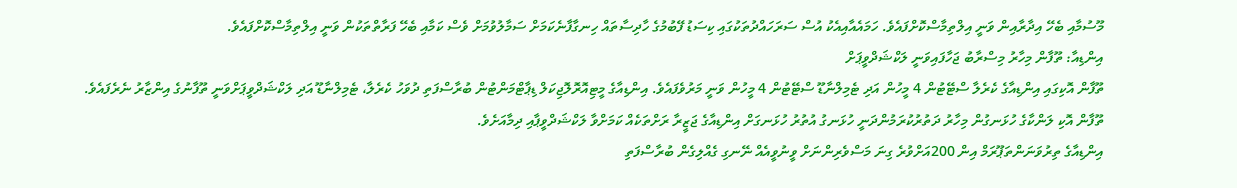މޫސުމާއި ބެހޭ އިދާރާއިން ވަނީ އިލްތިމާސްކޮށްފައެވެ. ހަމައެއާއިއެކު އުސް ސަރަހައްދުތަކުގައި ކިސަޑު ފޭބުމުގެ ހާދިސާތައް ހިނގާފާނެކަމަށް ސަމާލުވުމަށް ވެސް ކަމާއި ބެހޭ ފަރާތްތަކުން ވަނީ އިލްތިމާސްކޮށްފައެވެ.
އިންޑިއާ: ތޫފާން މިހާރު މިސްރާބު ޖަހާފައިވަނީ ލަކްޝަދްވީޕަށް
ތޫފާން އޮކިގައި އިންޑިއާގެ ކެރެލާ ސްޓޭޓުން 4 މީހުން އަދި ޓެމިލްނާޑޫ ސްޓޭޓުން 4 މީހުން ވަނީ މަރުވެފައެވެ. އިންޑިއާގެ މީޓިއޮރޮލޮޖިކަލް ޑިޕާޓްމަންޓުން ބުރާސްފަތި ދުވަހު ކެރެލާ، ޓެމިލްނާޑޫ އަދި ލަކްޝަދްވީޕަށްވަނީ ތޫފާނުގެ އިންޒާރު ނެރެފައެވެ. ތޫފާން އޮކި ލަންކާގެ ހުޅަނގުން މިހާރު ދަތުރުކުރަމުންދަނީ ހުޅަނގު އުތުރު ހުޅަނގަށް އިންޑިއާގެ ޖަޒީރާ ރަށްތަކެއް ކަމަށްވާ ލަކްޝަދްވީޕާއި ދިމާއަށެވެ.
އިންޑިއާގެ ތިރުވަނަންތަޕޫރަމް އިން 200އަށްވުރެ ގިނަ މަސްވެރިންނަށް ވީނުވީއެއް ނޭނގި ގެއްލިގެން ބުރާސްފަތި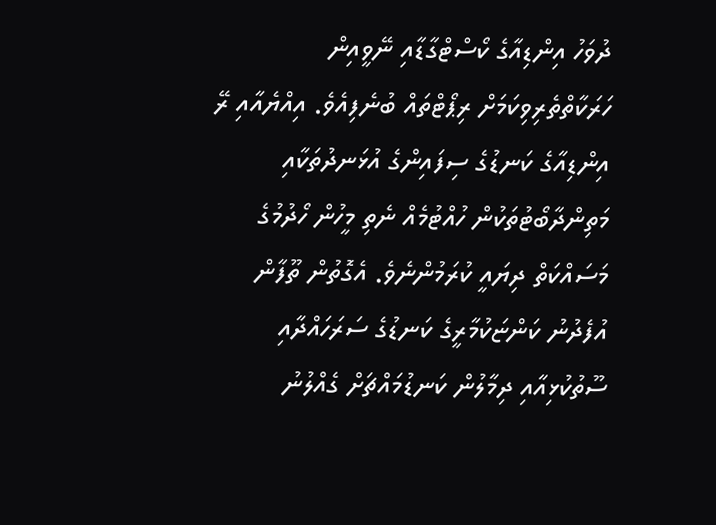ދުވަހު އިންޑިއާގެ ކޯސްޓްގާޑާއި ނޭވީއިން ހަރަކާތްތެރިވިކަމަށް ރިޕޯޓްތައް ބުނެފިއެވެ. އިއްޔެއާއި ރޭ އިންޑިއާގެ ކަނޑުގެ ސިފައިންގެ އުޅަނދުތަކާއި މަތިންދާބޯޓުތަކުން ހުއްޓުމެއް ނެތި މީހުން ހޯދުމުގެ މަސައްކަތް ދިޔައީ ކުރަމުންނެވެ. އެގޮތުން ތޫފާން އުފެދުނު ކަންޏަކުމާރީގެ ކަނޑުގެ ސަރަހައްދާއި ސޫތުކުޅިއާއި ދިމާލުން ކަނޑުމައްޗަށް ގެއްލުނު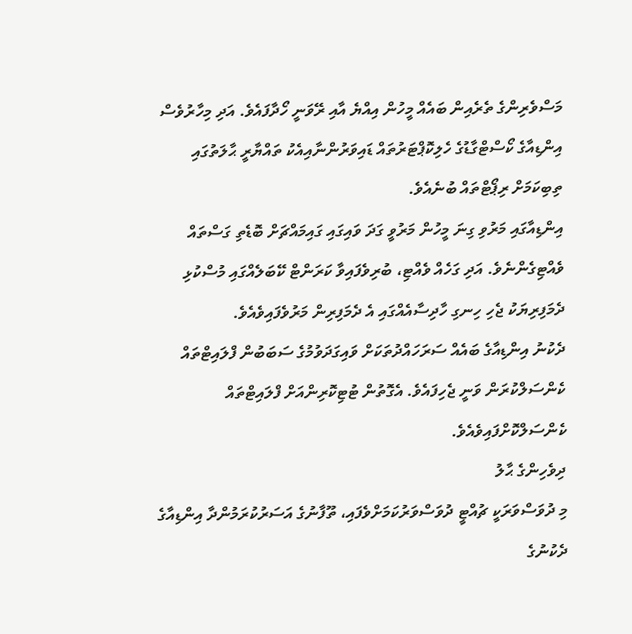މަސްވެރިންގެ ތެރެއިން ބައެއް މީހުން އިއްޔެ އާއި ރޭވަނީ ހޯދާފައެވެ. އަދި މިހާރުވެސް އިންޑިއާގެ ކޯސްޓްގާޑުގެ ހެލިކޮޕްޓަރުތައް ޑައިވަރުންނާއިއެކު ތައްޔާރީ ޙާލަތުގައި ތިބިކަމަށް ރިޕޯޓްތައް ބުނެއެވެ.
އިންޑިއާގައި މަރުވި ގިނަ މީހުން މަރުވީ ގަދަ ވައިގައި ގައިމައްޗަށް ބޮޑެތި ގަސްތައް ވެއްޓިގެންނެވެ. އަދި ގަހެއް ވެއްޓި، ބުރިވެފައިވާ ކަރަންޓް ކޭބަލެއްގައި މުސްކުޅި ދެމަފިރިޔަކު ޖެހި ހިނގި ހާދިސާއެއްގައި އެ ދެމަފިރިން މަރުވެފައިވެއެވެ.
ދެކުނު އިންޑިއާގެ ބައެއް ސަރަހައްދުތަކަށް ވައިގަދަވުމުގެ ސަބަބުން ފްލައިޓްތައް ކެންސަލްކުރަން ވަނީ ޖެހިފައެވެ. އެގޮތުން ޓުޓިކޮރިންއަށް ފްލައިޓްތައް ކެންސަލްކޮށްފައިވެއެވެ.
ދިވެހިންގެ ޙާލު
މި ދުވަސްވަރަކީ ޗުއްޓީ ދުވަސްވަރުކަމަށްވެފައި، ތޫފާނުގެ އަސަރުކުރަމުންދާ އިންޑިއާގެ ދެކުނުގެ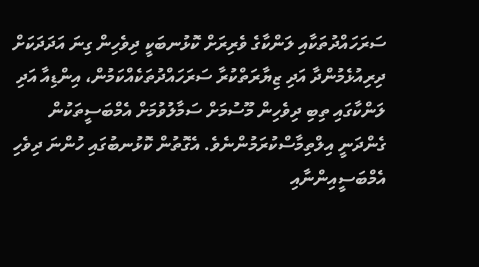ސަރަހައްދުތަކާއި ލަންކާގެ ވެރިރަށް ކޮޅުނބަކީ ދިވެހިން ގިނަ އަދަދަކަށް ދިރިއުޅެމުންދާ އަދި ޒިޔާރަތްކުރާ ސަރަހައްދުތަކެއްކަމުން، އިންޑިއާ އަދި ލަންކާގައި ތިބި ދިވެހިން މޫސުމަށް ސަމާލުވުމަށް އެމްބަސީތަކުން ގެންދަނީ އިލްތިމާސްކުރަމުންނެވެ. އެގޮތުން ކޮޅުނބުގައި ހުންނަ ދިވެހި އެމްބަސީއިންނާއި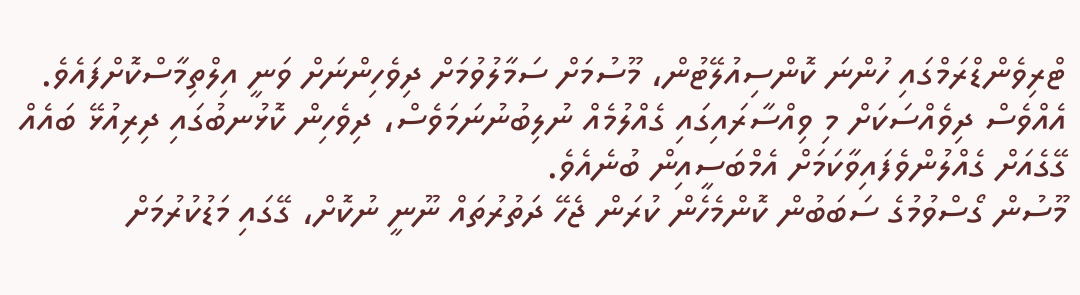ޓްރިވެންޑްރަމްގައި ހުންނަ ކޮންސިއުލޭޓުން، މޫސުމަށް ސަމާލުވުމަށް ދިވެހިންނަށް ވަނީ އިލްތިމާސްކޮށްފައެވެ. އެއްވެސް ދިވެއްސަކަށް މި ވިއްސާރައިގައި ގެއްލުމެއް ނުލިބުނުނަމަވެސް، ދިވެހިން ކޮޅުނބުގައި ދިރިއުޅޭ ބައެއް ގޭގެއަށް ގެއްލުންވެފައިވާކަމަށް އެމްބަސީއިން ބުނެއެވެ.
މޫސުން ގޯސްވުމުގެ ސަބަބުން ކޮންމެހެން ކުރަން ޖެހޭ ދަތުރުތައް ނޫނީ ނުކޮށް، ގޭގައި މަޑުކުރުމަށް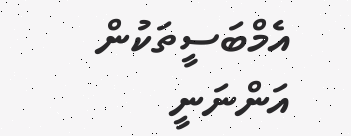އެމްބަސީތަކުން އަންނަނީ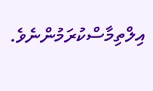އިލްތިމާސްކުރަމުންނެވެ.